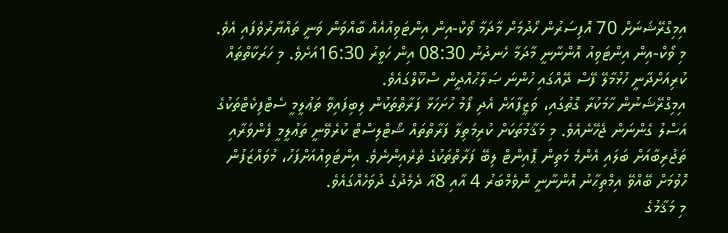އިމިގްރޭޝަނަށް 70 އޮފިސަރުން ހޯދުމަށް މާދަމާ ވޯކް-އިން އިންޓަވިއުއެއް ބާއްވަން ވަނީ ތައްޔާރުވެފައި އެވެ.
މި ވޯކް-އިން އިންޓަވިއު އޮންނާނީ މާދަމާ ހެނދުނު 08:30 އިން ހަވީރު 16:30އަށެވެ. މި ހަރަކާތްތައް ކުރިއަށްދާނީ ހުޅުމާލޭ ފޭސް ދޭއްގައި ހުންނަ ޞަލާޙުއްދީން ސްކޫލްގައެވެ.
އިމިގްރޭޝަނުން ހާމަކުރާ ގޮތުގައި، ވަޒީފާއަށް އެދި ފޯމު ހުށަހަޅާ ފަރާތްތަކުން ލިބިފައިވާ ތަޢުލީމީ ސެޓްފިކެޓްތަކުގެ އަސްލު ގެންނަން ޖެހޭނެއެވެ. މި މަޤާމުތަކަށް ކުރިމަތިލާ ފަރާތްތައް ޝޯޓްލިސްޓް ކުރެވޭނީ ތަޢުލީމީ ފެންވަރާއި ތަޖުރިބާއަށް ބަލައި އެންމެ މަތިން ޕޮއިންޓް ލިބޭ ފަރާތްތަކުގެ ތެރެއިންނެވެ. އިންޓަވިއުއަށްފަހު، މުވައްޒަފުން ހޮވުމަށް ބޭއްވޭ އިމްތިޙާނު އޮންނާނީ ނޮވެމްބަރު 4 އާއި 8އާ ދެމެދުގެ ދުވަހެއްގައެވެ.
މި މަޤާމުގެ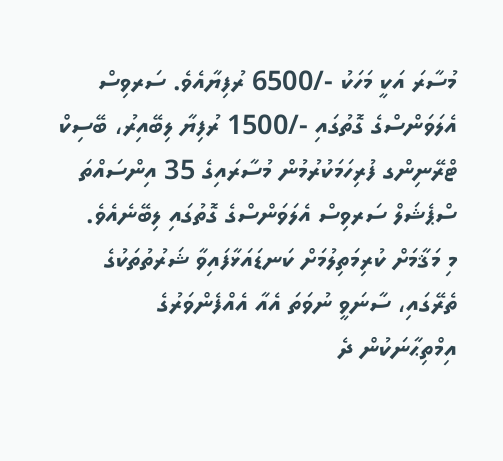މުސާރަ އަކީ މަހަކު -/6500 ރުފިޔާއެވެ. ސަރވިސް އެލަވަންސްގެ ގޮތުގައި -/1500 ރުފިޔާ ލިބޭއިރު، ބޭސިކް ޓްރޭނިންގ ފުރިހަމަކުރުމުން މުސާރައިގެ 35 އިންސައްތަ ސްޕެޝަލް ސަރވިސް އެލަވަންސްގެ ގޮތުގައި ލިބޭނެއެވެ.
މި މަޤާމަށް ކުރިމަތިލުމަށް ކަނޑައަޅާފައިވާ ޝަރުތުތަކުގެ ތެރޭގައި، ސާނަވީ ނުވަތަ އެއާ އެއްފެންވަރުގެ އިމްތިޙާނަކުން ދެ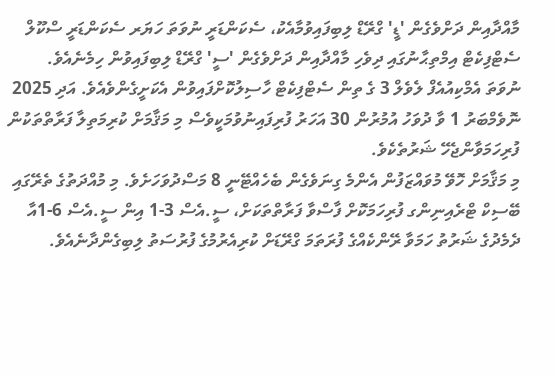މާއްދާއިން ދަށްވެގެން 'ޑީ' ގްރޭޑް ލިބިފައިވުމާއެކު، ސެކަންޑަރީ ނުވަތަ ހަޔަރ ސެކަންޑަރީ ސްކޫލް ސެޓްފިކެޓް އިމްތިޙާނުގައި ދިވެހި މާއްދާއިން ދަށްވެގެން 'ސީ' ގްރޭޑް ލިބިފައިވުން ހިމެނެއެވެ.
ނުވަތަ އެމްކިއުއެފް ލެވެލް 3 ގެ ތިން ސެޓްފިކެޓް ހާސިލުކޮށްފައިވުން އެކަށީގެންވެއެވެ. އަދި 2025 ނޮވެމްބަރު 1 ވާ ދުވަހު އުމުރުން 30 އަހަރު ފުރިފައިނުވުމަކީވެސް މި މަޤާމަށް ކުރިމަތިލާ ފަރާތްތަކުން ފުރިހަމަވާންޖެހޭ ޝަރުތެކެވެ.
މި މަޤާމަށް ހޮވޭ މުވައްޒަފުން އެންމެ ގިނަވެގެން ބެހެއްޓޭނީ 8 މަސްދުވަހަށެވެ. މި މުއްދަތުގެ ތެރޭގައި ބޭސިކް ޓްރެއިނިންގ ފުރިހަމަކޮށް ފާސްވާ ފަރާތްތަކަށް، ސީ.އެސް 3-1 އިން ސީ.އެސް 6-1އާ ދެމެދުގެ ޝަރުތު ހަމަވާ ރޭންކެއްގެ ފުރަތަމަ ގްރޭޑަށް ކުރިއެރުމުގެ ފުރުސަތު ލިބިގެންދާނެއެވެ.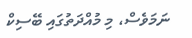ނަމަވެސް، މި މުއްދަތުގައި ބޭސިކް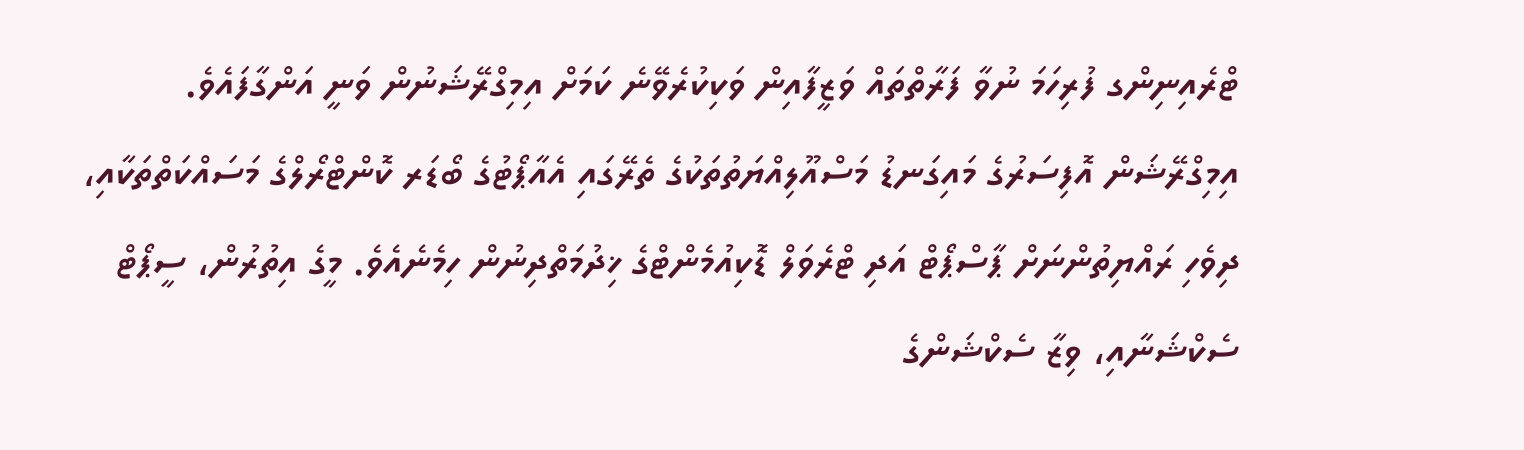ޓްރެއިނިންގ ފުރިހަމަ ނުވާ ފަރާތްތައް ވަޒީފާއިން ވަކިކުރެވޭނެ ކަމަށް އިމިގްރޭޝަނުން ވަނީ އަންގާފައެވެ.
އިމިގްރޭޝަން އޮފިސަރުގެ މައިގަނޑު މަސްއޫލިއްޔަތުތަކުގެ ތެރޭގައި އެއާޕޯޓުގެ ބޯޑަރ ކޮންޓްރޯލްގެ މަސައްކަތްތަކާއި، ދިވެހި ރައްޔިތުންނަށް ޕާސްޕޯޓް އަދި ޓްރެވަލް ޑޮކިއުމެންޓްގެ ޚިދުމަތްދިނުން ހިމެނެއެވެ. މީގެ އިތުރުން، ސީޕޯޓް ސެކްޝަނާއި، ވިޒާ ސެކްޝަންގެ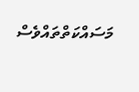މަސައްކަތްތައްވެސް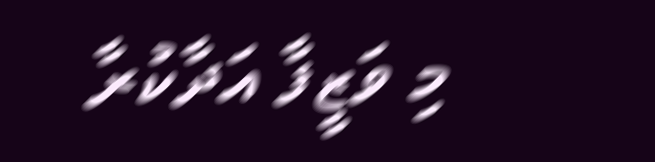މި ވަޒީފާ އަދާކުރާ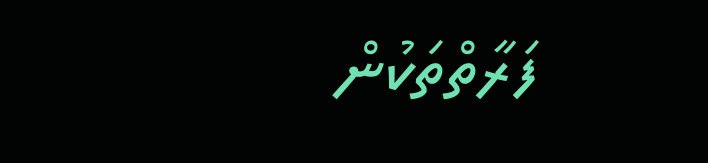ފަރާތްތަކުން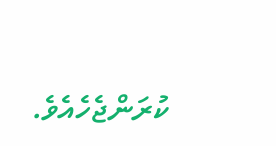ކުރަންޖެހެއެވެ.